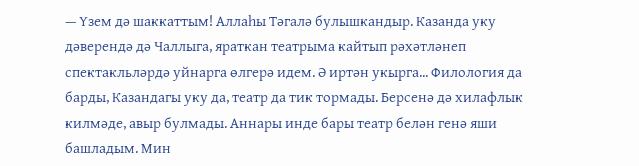— Үзем дә шаккаттым! Аллаһы Тәгалә булышкандыр. Казанда уку дәверендә дә Чаллыга, яраткан театрыма кайтып рәхәтләнеп спектакльләрдә уйнарга өлгерә идем. Ә иртән укырга... Филология да барды, Казандагы уку да, театр да тик тормады. Берсенә дә хилафлык килмәде, авыр булмады. Аннары инде бары театр белән генә яши башладым. Мин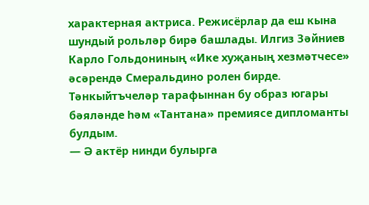характерная актриса. Режисёрлар да еш кына шундый рольләр бирә башлады. Илгиз Зәйниев Карло Гольдониның «Ике хуҗаның хезмәтчесе» әсәрендә Смеральдино ролен бирде. Тәнкыйтъчеләр тарафыннан бу образ югары бәяләнде һәм «Тантана» премиясе дипломанты булдым.
— Ә актёр нинди булырга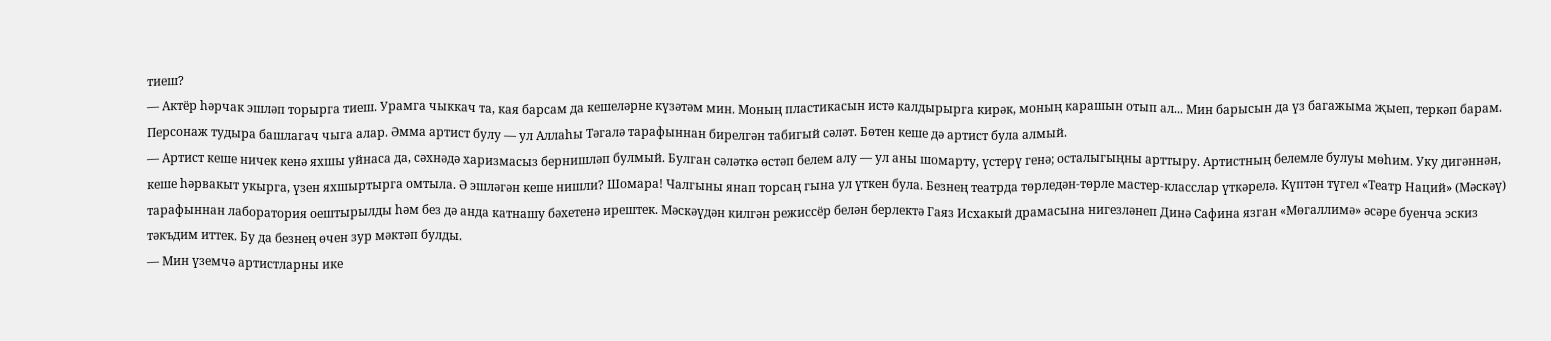тиеш?
— Актёр һәрчак эшләп торырга тиеш. Урамга чыккач та, кая барсам да кешеләрне күзәтәм мин. Моның пластикасын истә калдырырга кирәк, моның карашын отып ал... Мин барысын да үз багажыма җыеп, теркәп барам. Персонаж тудыра башлагач чыга алар. Әмма артист булу — ул Аллаһы Тәгалә тарафыннан бирелгән табигый сәләт. Бөтен кеше дә артист була алмый.
— Артист кеше ничек кенә яхшы уйнаса да, сәхнәдә харизмасыз бернишләп булмый. Булган сәләткә өстәп белем алу — ул аны шомарту, үстерү генә; осталыгыңны арттыру. Артистның белемле булуы мөһим. Уку дигәннән, кеше һәрвакыт укырга, үзен яхшыртырга омтыла. Ә эшләгән кеше нишли? Шомара! Чалгыны янап торсаң гына ул үткен була. Безнең театрда төрледән-төрле мастер-класслар үткәрелә. Күптән түгел «Театр Наций» (Мәскәү) тарафыннан лаборатория оештырылды һәм без дә анда катнашу бәхетенә ирештек. Мәскәүдән килгән режиссёр белән берлектә Гаяз Исхакый драмасына нигезләнеп Динә Сафина язган «Мөгаллимә» әсәре буенча эскиз тәкъдим иттек. Бу да безнең өчен зур мәктәп булды.
— Мин үземчә артистларны ике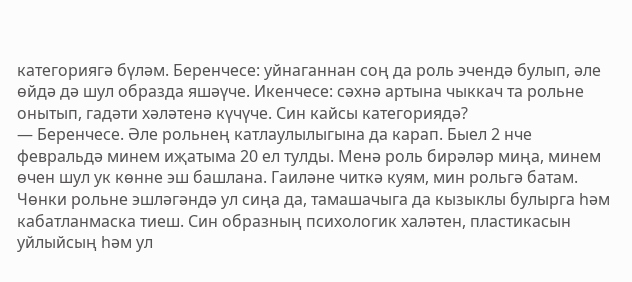категориягә бүләм. Беренчесе: уйнаганнан соң да роль эчендә булып, әле өйдә дә шул образда яшәүче. Икенчесе: сәхнә артына чыккач та рольне онытып, гадәти хәләтенә күчүче. Син кайсы категориядә?
— Беренчесе. Әле рольнең катлаулылыгына да карап. Быел 2 нче февральдә минем иҗатыма 20 ел тулды. Менә роль бирәләр миңа, минем өчен шул ук көнне эш башлана. Гаиләне читкә куям, мин рольгә батам. Чөнки рольне эшләгәндә ул сиңа да, тамашачыга да кызыклы булырга һәм кабатланмаска тиеш. Син образның психологик халәтен, пластикасын уйлыйсың һәм ул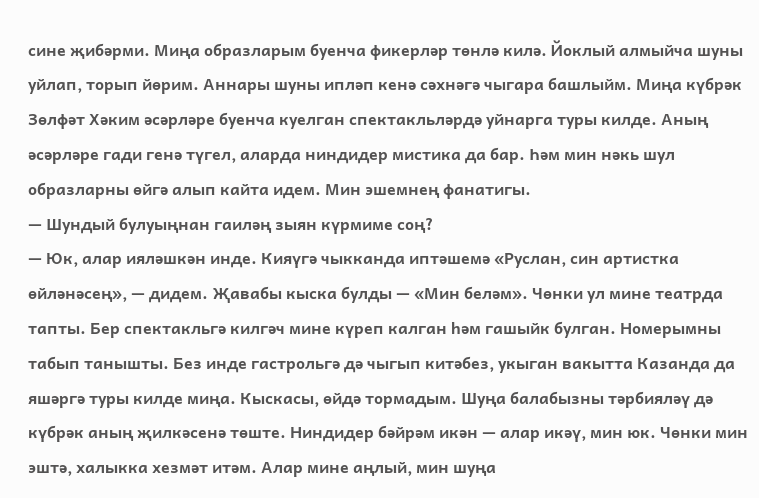сине җибәрми. Миңа образларым буенча фикерләр төнлә килә. Йоклый алмыйча шуны уйлап, торып йөрим. Аннары шуны ипләп кенә сәхнәгә чыгара башлыйм. Миңа күбрәк Зөлфәт Хәким әсәрләре буенча куелган спектакльләрдә уйнарга туры килде. Аның әсәрләре гади генә түгел, аларда ниндидер мистика да бар. Һәм мин нәкь шул образларны өйгә алып кайта идем. Мин эшемнең фанатигы.
— Шундый булуыңнан гаиләң зыян күрмиме соң?
— Юк, алар ияләшкән инде. Кияүгә чыкканда иптәшемә «Руслан, син артистка өйләнәсең», — дидем. Җавабы кыска булды — «Мин беләм». Чөнки ул мине театрда тапты. Бер спектакльгә килгәч мине күреп калган һәм гашыйк булган. Номерымны табып танышты. Без инде гастрольгә дә чыгып китәбез, укыган вакытта Казанда да яшәргә туры килде миңа. Кыскасы, өйдә тормадым. Шуңа балабызны тәрбияләү дә күбрәк аның җилкәсенә төште. Ниндидер бәйрәм икән — алар икәү, мин юк. Чөнки мин эштә, халыкка хезмәт итәм. Алар мине аңлый, мин шуңа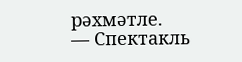рәхмәтле.
— Спектакль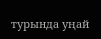турында уңай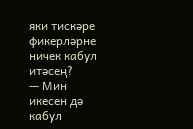яки тискәре фикерләрне ничек кабул итәсең?
— Мин икесен дә кабул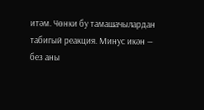итәм. Чөнки бу тамашачылардан табигый реакция. Минус икән — без аны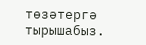төзәтергә тырышабыз.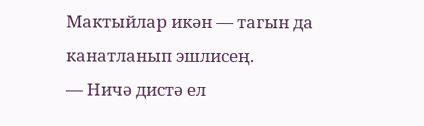Мактыйлар икән — тагын да канатланып эшлисең.
— Ничә дистә ел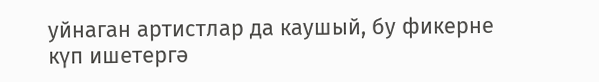уйнаган артистлар да каушый, бу фикерне күп ишетергә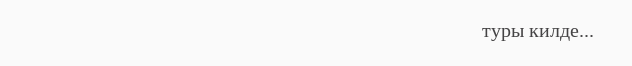туры килде...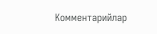Комментарийлар